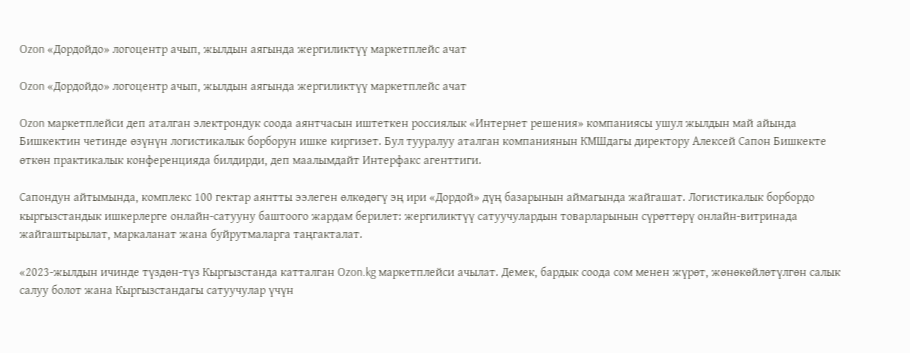Ozon «Дордойдо» логоцентр ачып, жылдын аягында жергиликтүү маркетплейс ачат

Ozon «Дордойдо» логоцентр ачып, жылдын аягында жергиликтүү маркетплейс ачат

Ozon маркетплейси деп аталган электрондук соода аянтчасын иштеткен россиялык «Интернет решения» компаниясы ушул жылдын май айында Бишкектин четинде өзүнүн логистикалык борборун ишке киргизет. Бул тууралуу аталган компаниянын КМШдагы директору Алексей Сапон Бишкекте өткөн практикалык конференцияда билдирди, деп маалымдайт Интерфакс агенттиги.

Сапондун айтымында, комплекс 100 гектар аянтты ээлеген өлкөдөгү эң ири «Дордой» дүң базарынын аймагында жайгашат. Логистикалык борбордо кыргызстандык ишкерлерге онлайн-сатууну баштоого жардам берилет: жергиликтүү сатуучулардын товарларынын сүрөттөрү онлайн-витринада жайгаштырылат, маркаланат жана буйрутмаларга таңгакталат.

«2023-жылдын ичинде түздөн-түз Кыргызстанда катталган Ozon.kg маркетплейси ачылат. Демек, бардык соода сом менен жүрөт, жөнөкөйлөтүлгөн салык салуу болот жана Кыргызстандагы сатуучулар үчүн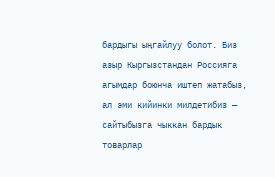бардыгы ыңгайлуу болот. Биз азыр Кыргызстандан Россияга агымдар боюнча иштеп жатабыз, ал эми кийинки милдетибиз — сайтыбызга чыккан бардык товарлар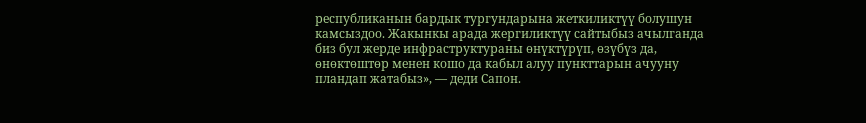республиканын бардык тургундарына жеткиликтүү болушун камсыздоо. Жакынкы арада жергиликтүү сайтыбыз ачылганда биз бул жерде инфраструктураны өнүктүрүп, өзүбүз да, өнөктөштөр менен кошо да кабыл алуу пункттарын ачууну пландап жатабыз», — деди Сапон.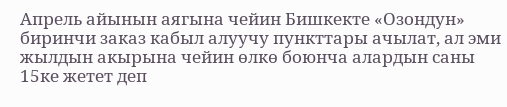Апрель айынын аягына чейин Бишкекте «Озондун» биринчи заказ кабыл алуучу пункттары ачылат, ал эми жылдын акырына чейин өлкө боюнча алардын саны 15ке жетет деп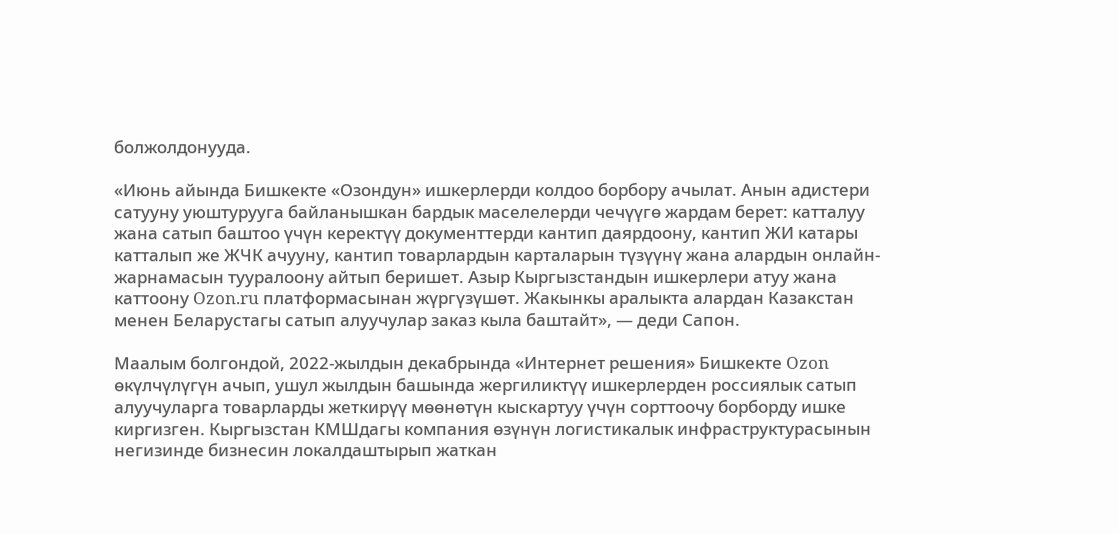болжолдонууда.

«Июнь айында Бишкекте «Озондун» ишкерлерди колдоо борбору ачылат. Анын адистери сатууну уюштурууга байланышкан бардык маселелерди чечүүгө жардам берет: катталуу жана сатып баштоо үчүн керектүү документтерди кантип даярдоону, кантип ЖИ катары катталып же ЖЧК ачууну, кантип товарлардын карталарын түзүүнү жана алардын онлайн-жарнамасын тууралоону айтып беришет. Азыр Кыргызстандын ишкерлери атуу жана каттоону Ozon.ru платформасынан жүргүзүшөт. Жакынкы аралыкта алардан Казакстан менен Беларустагы сатып алуучулар заказ кыла баштайт», — деди Сапон.

Маалым болгондой, 2022-жылдын декабрында «Интернет решения» Бишкекте Ozon өкүлчүлүгүн ачып, ушул жылдын башында жергиликтүү ишкерлерден россиялык сатып алуучуларга товарларды жеткирүү мөөнөтүн кыскартуу үчүн сорттоочу борборду ишке киргизген. Кыргызстан КМШдагы компания өзүнүн логистикалык инфраструктурасынын негизинде бизнесин локалдаштырып жаткан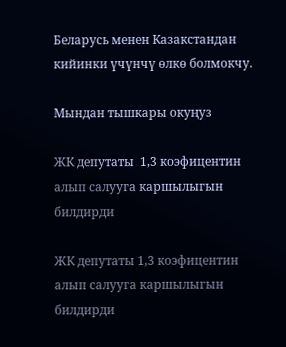Беларусь менен Казакстандан кийинки үчүнчү өлкө болмокчу.

Мындан тышкары окуңуз

ЖК депутаты  1,3 коэфицентин алып салууга каршылыгын билдирди

ЖК депутаты 1,3 коэфицентин алып салууга каршылыгын билдирди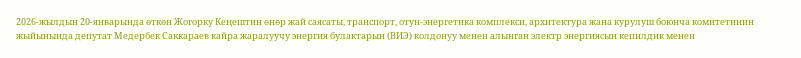2026-жылдын 20-январында өткөн Жогорку Кеңештин өнөр жай саясаты, транспорт, отун-энергетика комплекси, архитектура жана курулуш боюнча комитетинин жыйынында депутат Медербек Саккараев кайра жаралуучу энергия булактарын (ВИЭ) колдонуу менен алынган электр энергиясын кепилдик менен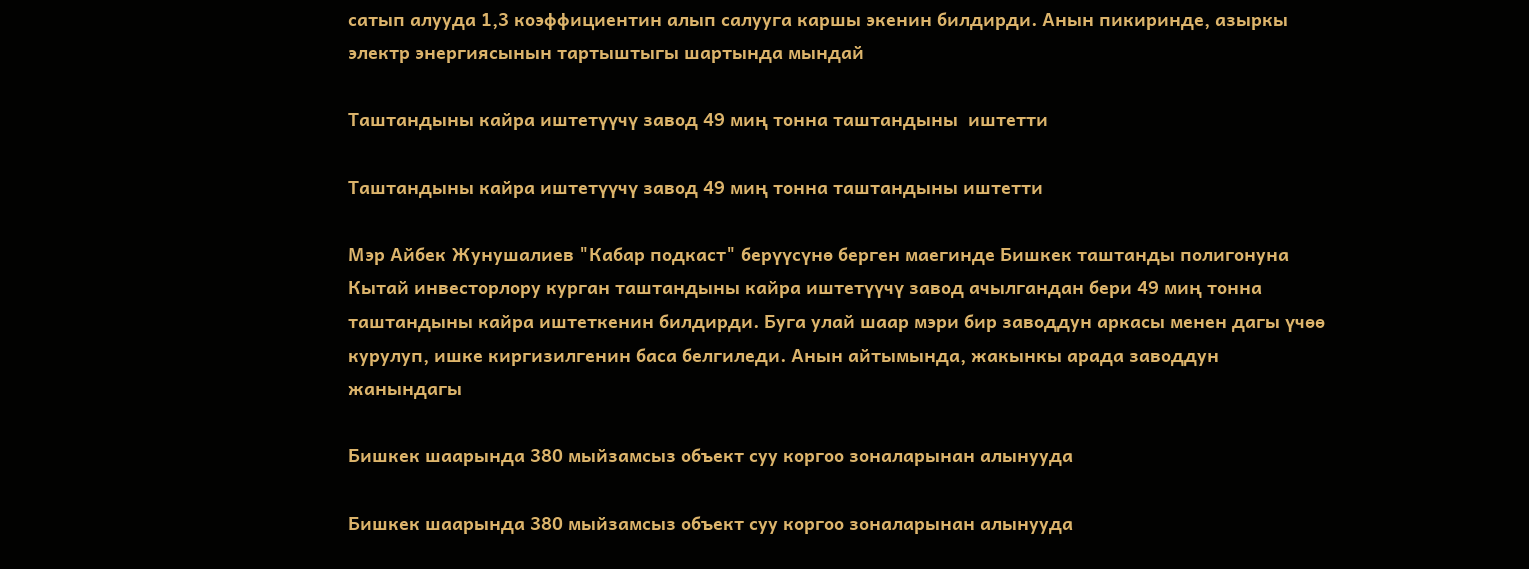сатып алууда 1,3 коэффициентин алып салууга каршы экенин билдирди. Анын пикиринде, азыркы электр энергиясынын тартыштыгы шартында мындай

Таштандыны кайра иштетүүчү завод 49 миң тонна таштандыны  иштетти

Таштандыны кайра иштетүүчү завод 49 миң тонна таштандыны иштетти

Мэр Айбек Жунушалиев "Кабар подкаст" берүүсүнө берген маегинде Бишкек таштанды полигонуна Кытай инвесторлору курган таштандыны кайра иштетүүчү завод ачылгандан бери 49 миң тонна таштандыны кайра иштеткенин билдирди. Буга улай шаар мэри бир заводдун аркасы менен дагы үчөө курулуп, ишке киргизилгенин баса белгиледи. Анын айтымында, жакынкы арада заводдун жанындагы

Бишкек шаарында 380 мыйзамсыз объект суу коргоо зоналарынан алынууда

Бишкек шаарында 380 мыйзамсыз объект суу коргоо зоналарынан алынууда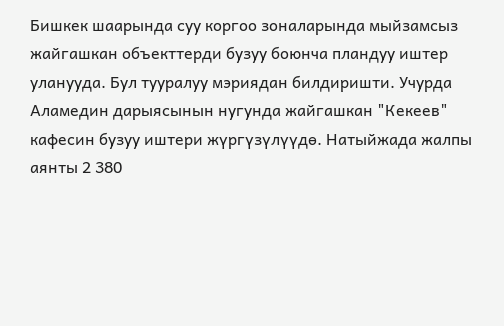Бишкек шаарында суу коргоо зоналарында мыйзамсыз жайгашкан объекттерди бузуу боюнча пландуу иштер уланууда. Бул тууралуу мэриядан билдиришти. Учурда Аламедин дарыясынын нугунда жайгашкан "Кекеев" кафесин бузуу иштери жүргүзүлүүдө. Натыйжада жалпы аянты 2 380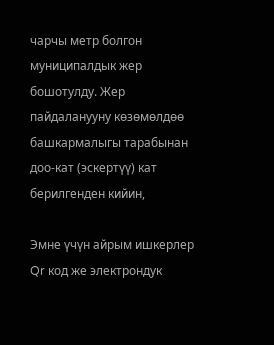чарчы метр болгон муниципалдык жер бошотулду. Жер пайдаланууну көзөмөлдөө башкармалыгы тарабынан доо-кат (эскертүү) кат берилгенден кийин,

Эмне үчүн айрым ишкерлер Qr код же электрондук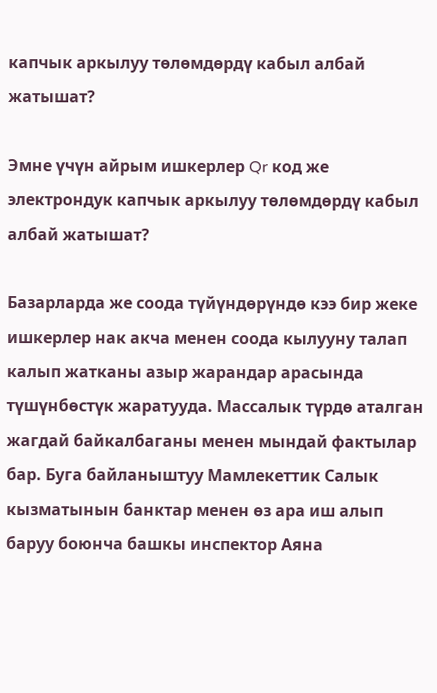капчык аркылуу төлөмдөрдү кабыл албай жатышат?

Эмне үчүн айрым ишкерлер Qr код же электрондук капчык аркылуу төлөмдөрдү кабыл албай жатышат?

Базарларда же соода түйүндөрүндө кээ бир жеке ишкерлер нак акча менен соода кылууну талап калып жатканы азыр жарандар арасында түшүнбөстүк жаратууда. Массалык түрдө аталган жагдай байкалбаганы менен мындай фактылар бар. Буга байланыштуу Мамлекеттик Салык кызматынын банктар менен өз ара иш алып баруу боюнча башкы инспектор Аяна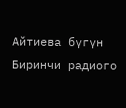Айтиева бүгүн Биринчи радиого